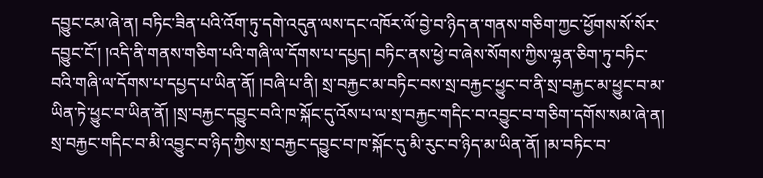དབྱུང་ངམ་ཞེ་ན། བཏིང་ཟིན་པའི་འོག་ཏུ་དགེ་འདུན་ལས་དང་འཁོར་ལོ་བྱེ་བ་ཉིད་ན་གནས་གཅིག་ཀྱང་ཕྱོགས་སོ་སོར་དབྱུང་ངོ་། །འདི་ནི་གནས་གཅིག་པའི་གཞི་ལ་དོགས་པ་དཔྱད། བཏིང་ནས་ཕྱེ་བ་ཞེས་སོགས་ཀྱིས་ལྷན་ཅིག་ཏུ་བཏིང་བའི་གཞི་ལ་དོགས་པ་དཔྱད་པ་ཡིན་ནོ། །བཞི་པ་ནི། སྲ་བརྐྱང་མ་བཏིང་བས་སྲ་བརྐྱང་ཕྱུང་བ་ནི་སྲ་བརྐྱང་མ་ཕྱུང་བ་མ་ཡིན་ཏེ་ཕྱུང་བ་ཡིན་ནོ། །སྲ་བརྐྱང་དབྱུང་བའི་ཁ་སྐོང་དུ་འོས་པ་ལ་སྲ་བརྐྱང་གདིང་བ་འབྱུང་བ་གཅིག་དགོས་སམ་ཞེ་ན། སྲ་བརྐྱང་གདིང་བ་མི་འབྱུང་བ་ཉིད་ཀྱིས་སྲ་བརྐྱང་དབྱུང་བ་ཁ་སྐོང་དུ་མི་རུང་བ་ཉིད་མ་ཡིན་ནོ། །མ་བཏིང་བ་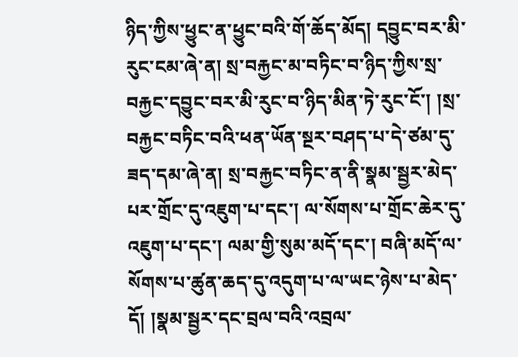ཉིད་ཀྱིས་ཕྱུང་ན་ཕྱུང་བའི་གོ་ཆོད་མོད། དབྱུང་བར་མི་རུང་ངམ་ཞེ་ན། སྲ་བརྐྱང་མ་བཏིང་བ་ཉིད་ཀྱིས་སྲ་བརྐྱང་དབྱུང་བར་མི་རུང་བ་ཉིད་མིན་ཏེ་རུང་ངོ་། །སྲ་བརྐྱང་བཏིང་བའི་ཕན་ཡོན་སྔར་བཤད་པ་དེ་ཙམ་དུ་ཟད་དམ་ཞེ་ན། སྲ་བརྐྱང་བཏིང་ན་ནི་སྣམ་སྦྱར་མེད་པར་གྲོང་དུ་འཇུག་པ་དང་། ལ་སོགས་པ་གྲོང་ཆེར་དུ་འཇུག་པ་དང་། ལམ་གྱི་སུམ་མདོ་དང་། བཞི་མདོ་ལ་སོགས་པ་ཚུན་ཆད་དུ་འདུག་པ་ལ་ཡང་ཉེས་པ་མེད་དོ། །སྣམ་སྦྱར་དང་བྲལ་བའི་འབྲལ་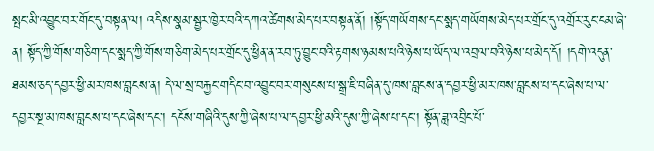སྤང་མི་འབྱུང་བར་གོང་དུ་བསྟན་ལ། འདིས་སྣམ་སྦྱར་ཁྱེར་བའི་དཀའ་ཚེགས་མེད་པར་བསྟན་ནོ། །སྟོད་གཡོགས་དང་སྨད་གཡོགས་མེད་པར་གྲོང་དུ་འགྲོར་རུང་ངམ་ཞེ་ན། སྟོད་ཀྱི་གོས་གཅིག་དང་སྨད་ཀྱི་གོས་གཅིག་མེད་པར་གྲོང་དུ་ཕྱིན་ན་རབ་ཏུ་བྱུང་བའི་རྟགས་ཉམས་པའི་ཉེས་པ་ཡོད་ལ་འབྲལ་བའི་ཉེས་པ་མེད་དོ། །དགེ་འདུན་ཐམས་ཅད་དབྱར་ཕྱི་མར་ཁས་བླངས་ན། དེ་ལ་སྲ་བརྐྱང་གདིང་བ་འབྱུང་བར་གསུངས་པ་སྒྲ་ཇི་བཞིན་དུ་ཁས་བླངས་ན་དབྱར་ཕྱི་མར་ཁས་བླངས་པ་དང་ཞེས་པ་ལ་དབྱར་སྔ་མ་ཁས་བླངས་པ་དང་ཞེས་དང་། དངོས་གཞིའི་དུས་ཀྱི་ཞེས་པ་ལ་དབྱར་ཕྱི་མའི་དུས་ཀྱི་ཞེས་པ་དང་། སྟོན་ཟླ་འབྲིང་པོ་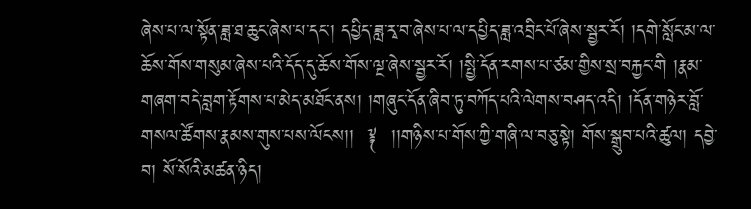ཞེས་པ་ལ་སྟོན་ཟླ་ཐ་ཆུང་ཞེས་པ་དང་། དཔྱིད་ཟླ་རྭ་བ་ཞེས་པ་ལ་དཔྱིད་ཟླ་འབྲིང་པོ་ཞེས་སྦྱར་རོ། །དགེ་སློང་མ་ལ་ཆོས་གོས་གསུམ་ཞེས་པའི་དོད་དུ་ཆོས་གོས་ལྔ་ཞེས་སྦྱར་རོ། །སྤྱི་དོན་རགས་པ་ཙམ་གྱིས་སྲ་བརྐྱང་གི །རྣམ་གཞག་བདེ་བླག་རྟོགས་པ་མེད་མཐོང་ནས། །གཞུང་དོན་ཞིབ་ཏུ་བཀོད་པའི་ལེགས་བཤད་འདི། །དོན་གཉེར་བློ་གསལ་ཚོགས་རྣམས་གུས་པས་ལོངས།།  ༈  །།གཉིས་པ་གོས་ཀྱི་གཞི་ལ་བཅུ་སྟེ། གོས་སྒྲུབ་པའི་ཚུལ། དབྱེ་བ། སོ་སོའི་མཚན་ཉིད།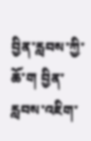བྱིན་རླབས་ཀྱི་ཆོ་ག བྱིན་རླབས་འཇིག་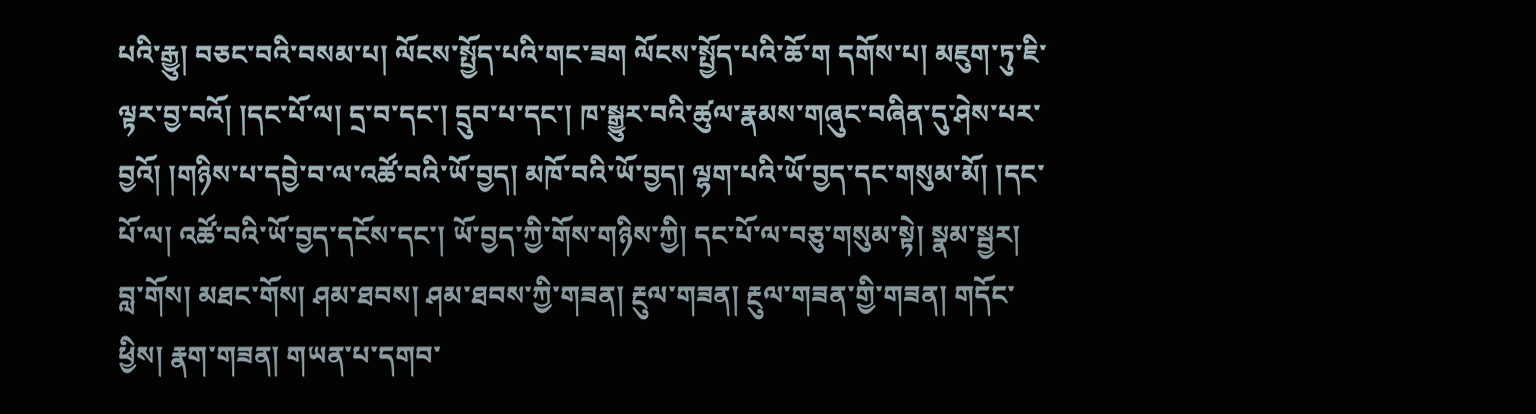པའི་རྒྱུ། བཅང་བའི་བསམ་པ། ལོངས་སྤྱོད་པའི་གང་ཟག ལོངས་སྤྱོད་པའི་ཆོ་ག དགོས་པ། མཇུག་ཏུ་ཇི་ལྟར་བྱ་བའོ། །དང་པོ་ལ། དྲ་བ་དང་། དྲུབ་པ་དང་། ཁ་སྒྱུར་བའི་ཚུལ་རྣམས་གཞུང་བཞིན་དུ་ཤེས་པར་བྱའོ། །གཉིས་པ་དབྱེ་བ་ལ་འཚོ་བའི་ཡོ་བྱད། མཁོ་བའི་ཡོ་བྱད། ལྷག་པའི་ཡོ་བྱད་དང་གསུམ་མོ། །དང་པོ་ལ། འཚོ་བའི་ཡོ་བྱད་དངོས་དང་། ཡོ་བྱད་ཀྱི་གོས་གཉིས་ཀྱི། དང་པོ་ལ་བཅུ་གསུམ་སྟེ། སྣམ་སྦྱར། བླ་གོས། མཐང་གོས། ཤམ་ཐབས། ཤམ་ཐབས་ཀྱི་གཟན། རྔུལ་གཟན། རྔུལ་གཟན་གྱི་གཟན། གདོང་ཕྱིས། རྣག་གཟན། གཡན་པ་དགབ་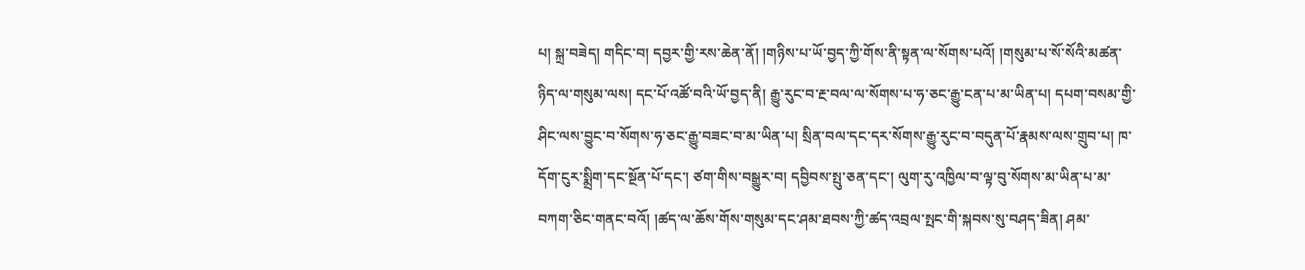པ། སྐྲ་བཟེད། གདིང་བ། དབྱར་གྱི་རས་ཆེན་ནོ། །གཉིས་པ་ཡོ་བྱད་ཀྱི་གོས་ནི་སྟན་ལ་སོགས་པའོ། །གསུམ་པ་སོ་སོའི་མཚན་ཉིད་ལ་གསུམ་ལས། དང་པོ་འཚོ་བའི་ཡོ་བྱད་ནི། རྒྱུ་རུང་བ་རྔ་བལ་ལ་སོགས་པ་ཧ་ཅང་རྒྱུ་ངན་པ་མ་ཡིན་པ། དཔག་བསམ་གྱི་ཤིང་ལས་བྱུང་བ་སོགས་ཧ་ཅང་རྒྱུ་བཟང་བ་མ་ཡིན་པ། སྲིན་བལ་དང་དར་སོགས་རྒྱུ་རུང་བ་བདུན་པོ་རྣམས་ལས་གྲུབ་པ། ཁ་དོག་ངུར་སྨྲིག་དང་སྔོན་པོ་དང་། ཙག་གིས་བསྒྱུར་བ། དབྱིབས་སྤུ་ཅན་དང་། ལུག་རུ་འཁྱིལ་བ་ལྟ་བུ་སོགས་མ་ཡིན་པ་མ་བཀག་ཅིང་གནང་བའོ། །ཚད་ལ་ཆོས་གོས་གསུམ་དང་ཤམ་ཐབས་ཀྱི་ཚད་འབྲལ་སྤང་གི་སྐབས་སུ་བཤད་ཟིན། ཤམ་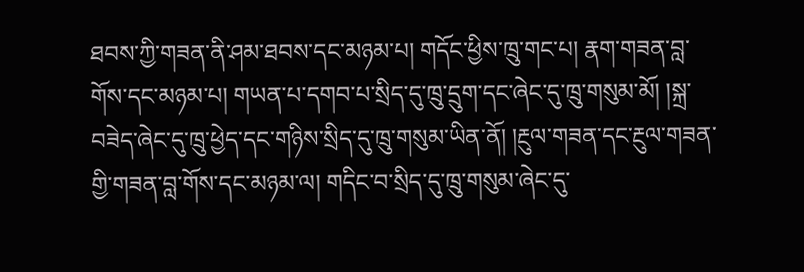ཐབས་ཀྱི་གཟན་ནི་ཤམ་ཐབས་དང་མཉམ་པ། གདོང་ཕྱིས་ཁྲུ་གང་པ། རྣག་གཟན་བླ་གོས་དང་མཉམ་པ། གཡན་པ་དགབ་པ་སྲིད་དུ་ཁྲུ་དྲུག་དང་ཞེང་དུ་ཁྲུ་གསུམ་མོ། །སྐྲ་བཟེད་ཞེང་དུ་ཁྲུ་ཕྱེད་དང་གཉིས་སྲིད་དུ་ཁྲུ་གསུམ་ཡིན་ནོ། །རྔུལ་གཟན་དང་རྔུལ་གཟན་གྱི་གཟན་བླ་གོས་དང་མཉམ་ལ། གདིང་བ་སྲིད་དུ་ཁྲུ་གསུམ་ཞེང་དུ་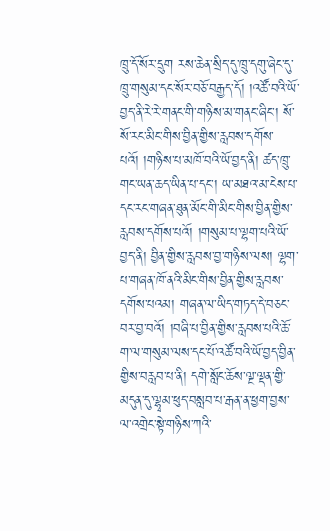ཁྲུ་དོ་སོར་དྲུག རས་ཆེན་སྲིད་དུ་ཁྲུ་དགུ་ཞེང་དུ་ཁྲུ་གསུམ་དང་སོར་བཅོ་བརྒྱད་དོ། །འཚོ་བའི་ཡོ་བྱད་ནི་རེ་རེ་གནང་གི་གཉིས་མ་གནང་ཞིང་། སོ་སོ་རང་མིང་གིས་བྱིན་གྱིས་རླབས་དགོས་པའོ། །གཉིས་པ་མཁོ་བའི་ཡོ་བྱད་ནི། ཚད་ཁྲུ་གང་ཡན་ཆད་ཡིན་པ་དང་། ཡ་མཐའ་མ་ངེས་པ་དང་རང་གཞན་ཐུན་མོང་གི་མིང་གིས་བྱིན་གྱིས་རླབས་དགོས་པའོ། །གསུམ་པ་ལྷག་པའི་ཡོ་བྱད་ནི། བྱིན་གྱིས་རླབས་བྱ་གཉིས་ལས། ལྷག་པ་གཞན་ཁོ་ནའི་མིང་གིས་བྱིན་གྱིས་རླབས་དགོས་པའམ། གཞན་ལ་ཡིད་གཏད་དེ་བཅང་བར་བྱ་བའོ། །བཞི་པ་བྱིན་གྱིས་རླབས་པའི་ཆོ་ག་ལ་གསུམ་ལས་དང་པོ་འཚོ་བའི་ཡོ་བྱད་བྱིན་གྱིས་བརླབ་པ་ནི། དགེ་སློང་ཆོས་ལྔ་ལྡན་གྱི་མདུན་དུ་ལྷྭམ་ཕུད་བསླབ་པ་རྒན་ན་ཕྱག་བྱས་ལ་འགྲེང་སྟེ་གཉིས་ཀའི་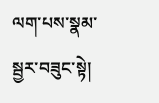ལག་པས་སྣམ་སྦྱར་བཟུང་སྟེ།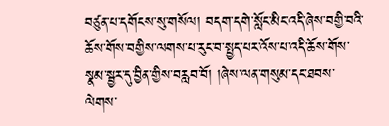བཙུན་པ་དགོངས་སུ་གསོལ། བདག་དགེ་སློང་མིང་འདི་ཞེས་བགྱི་བའི་ཆོས་གོས་བགྱིས་ལགས་པ་རུང་བ་སྤྱད་པར་འོས་པ་འདི་ཆོས་གོས་སྣམ་སྦྱར་དུ་བྱིན་གྱིས་བརླབ་བོ། །ཞེས་ལན་གསུམ་དང་ཐབས་ལེགས་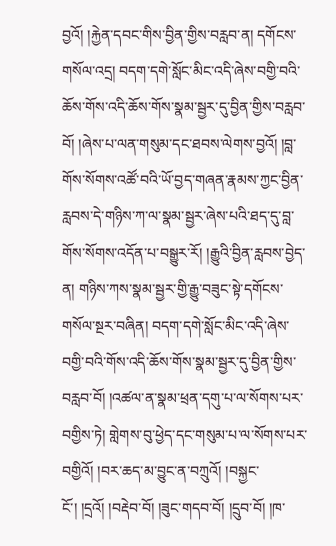བྱའོ། །རྐྱེན་དབང་གིས་བྱིན་གྱིས་བརླབ་ན། དགོངས་གསོལ་འདྲ། བདག་དགེ་སློང་མིང་འདི་ཞེས་བགྱི་བའི་ཆོས་གོས་འདི་ཆོས་གོས་སྣམ་སྦྱར་དུ་བྱིན་གྱིས་བརླབ་བོ། །ཞེས་པ་ལན་གསུམ་དང་ཐབས་ལེགས་བྱའོ། །བླ་གོས་སོགས་འཚོ་བའི་ཡོ་བྱད་གཞན་རྣམས་ཀྱང་བྱིན་རླབས་དེ་གཉིས་ཀ་ལ་སྣམ་སྦྱར་ཞེས་པའི་ཐད་དུ་བླ་གོས་སོགས་འདོན་པ་བསྒྱུར་རོ། །རྒྱུའི་བྱིན་རླབས་བྱེད་ན། གཉིས་ཀས་སྣམ་སྦྱར་གྱི་རྒྱུ་བཟུང་སྟེ་དགོངས་གསོལ་སྔར་བཞིན། བདག་དགེ་སློང་མིང་འདི་ཞེས་བགྱི་བའི་གོས་འདི་ཆོས་གོས་སྣམ་སྦྱར་དུ་བྱིན་གྱིས་བརླབ་བོ། །འཚལ་ན་སྣམ་ཕྲན་དགུ་པ་ལ་སོགས་པར་བགྱིས་ཏེ། གླེགས་བུ་ཕྱེད་དང་གསུམ་པ་ལ་སོགས་པར་བགྱིའོ། །བར་ཆད་མ་བྱུང་ན་བཀྲུའོ། །བསྐྱང་ངོ་། །དྲའོ། །བརྡེབ་བོ། །ཟུང་གདབ་བོ། །དྲུབ་བོ། །ཁ་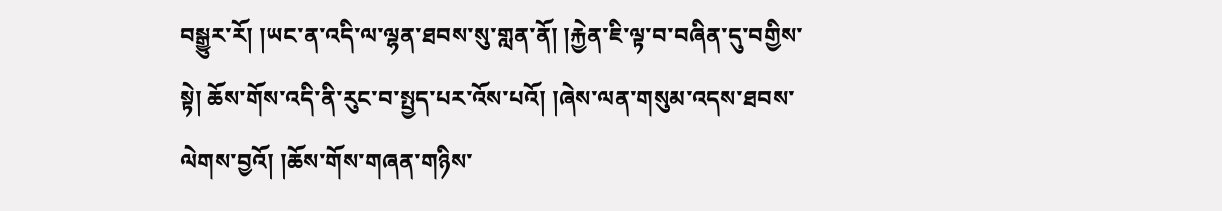བསྒྱུར་རོ། །ཡང་ན་འདི་ལ་ལྷན་ཐབས་སུ་གླན་ནོ། །རྐྱེན་ཇི་ལྟ་བ་བཞིན་དུ་བགྱིས་སྟེ། ཆོས་གོས་འདི་ནི་རུང་བ་སྤྱད་པར་འོས་པའོ། །ཞེས་ལན་གསུམ་འདས་ཐབས་ལེགས་བྱའོ། །ཆོས་གོས་གཞན་གཉིས་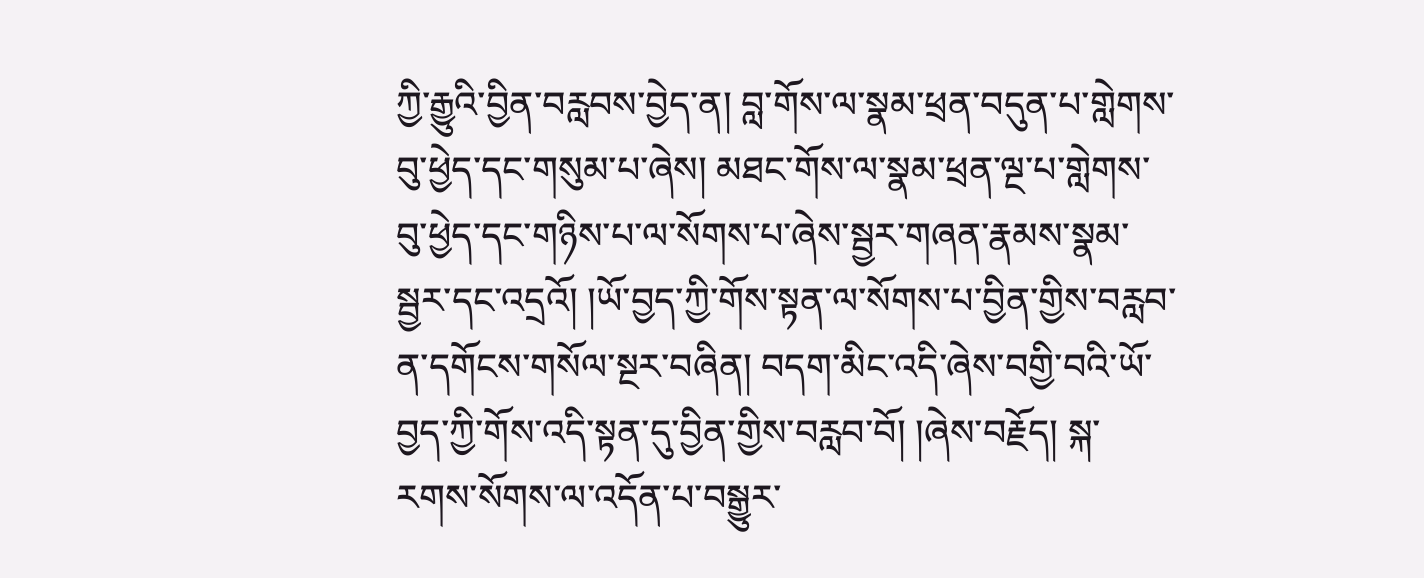ཀྱི་རྒྱུའི་བྱིན་བརླབས་བྱེད་ན། བླ་གོས་ལ་སྣམ་ཕྲན་བདུན་པ་གླེགས་བུ་ཕྱེད་དང་གསུམ་པ་ཞེས། མཐང་གོས་ལ་སྣམ་ཕྲན་ལྔ་པ་གླེགས་བུ་ཕྱེད་དང་གཉིས་པ་ལ་སོགས་པ་ཞེས་སྦྱར་གཞན་རྣམས་སྣམ་སྦྱར་དང་འདྲའོ། །ཡོ་བྱད་ཀྱི་གོས་སྟན་ལ་སོགས་པ་བྱིན་གྱིས་བརླབ་ན་དགོངས་གསོལ་སྔར་བཞིན། བདག་མིང་འདི་ཞེས་བགྱི་བའི་ཡོ་བྱད་ཀྱི་གོས་འདི་སྟན་དུ་བྱིན་གྱིས་བརླབ་བོ། །ཞེས་བརྗོད། སྐ་རགས་སོགས་ལ་འདོན་པ་བསྒྱུར་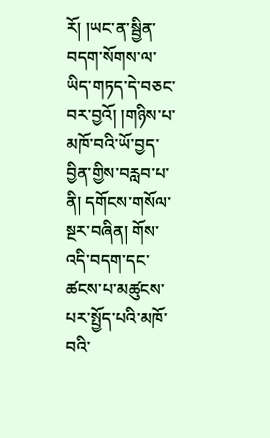རོ། །ཡང་ན་སྦྱིན་བདག་སོགས་ལ་ཡིད་གཏད་དེ་བཅང་བར་བྱའོ། །གཉིས་པ་མཁོ་བའི་ཡོ་བྱད་བྱིན་གྱིས་བརླབ་པ་ནི། དགོངས་གསོལ་སྔར་བཞིན། གོས་འདི་བདག་དང་ཚངས་པ་མཚུངས་པར་སྤྱོད་པའི་མཁོ་བའི་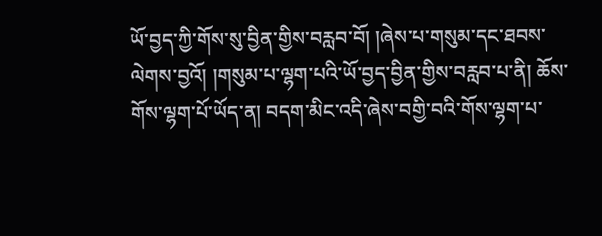ཡོ་བྱད་ཀྱི་གོས་སུ་བྱིན་གྱིས་བརླབ་བོ། །ཞེས་པ་གསུམ་དང་ཐབས་ལེགས་བྱའོ། །གསུམ་པ་ལྷག་པའི་ཡོ་བྱད་བྱིན་གྱིས་བརླབ་པ་ནི། ཆོས་གོས་ལྷག་པོ་ཡོད་ན། བདག་མིང་འདི་ཞེས་བགྱི་བའི་གོས་ལྷག་པ་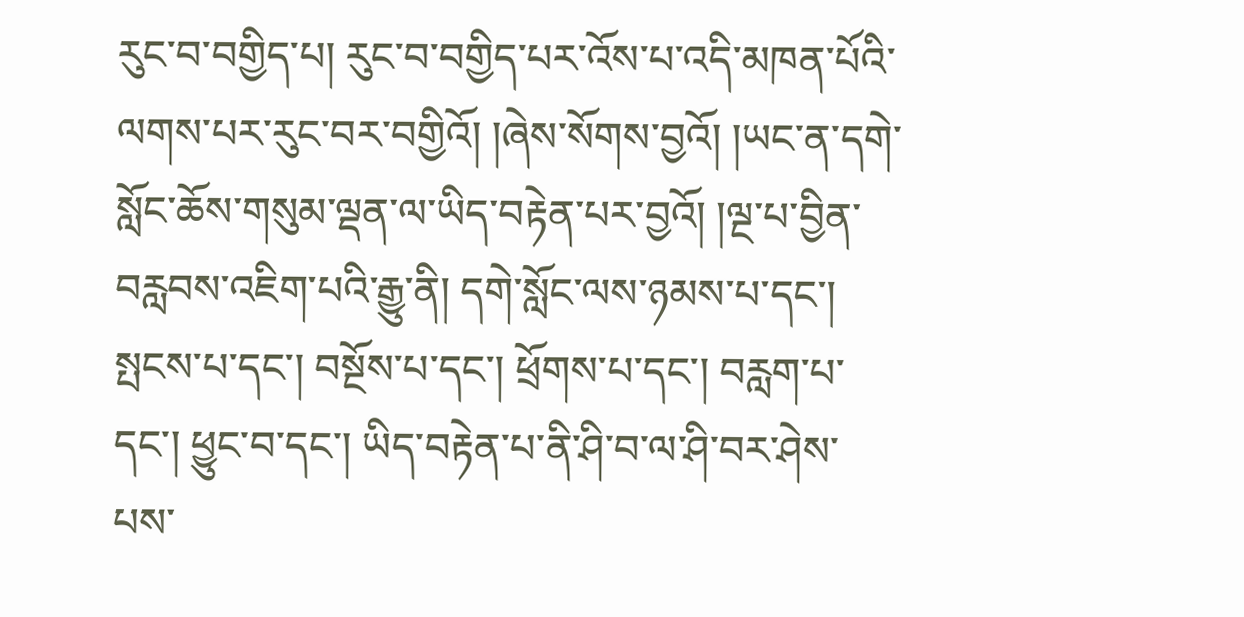རུང་བ་བགྱིད་པ། རུང་བ་བགྱིད་པར་འོས་པ་འདི་མཁན་པོའི་ལགས་པར་རུང་བར་བགྱིའོ། །ཞེས་སོགས་བྱའོ། །ཡང་ན་དགེ་སློང་ཆོས་གསུམ་ལྡན་ལ་ཡིད་བརྟེན་པར་བྱའོ། །ལྔ་པ་བྱིན་བརླབས་འཇིག་པའི་རྒྱུ་ནི། དགེ་སློང་ལས་ཉམས་པ་དང་། སྤངས་པ་དང་། བསྔོས་པ་དང་། ཕྲོགས་པ་དང་། བརླག་པ་དང་། ཕྱུང་བ་དང་། ཡིད་བརྟེན་པ་ནི་ཤི་བ་ལ་ཤི་བར་ཤེས་པས་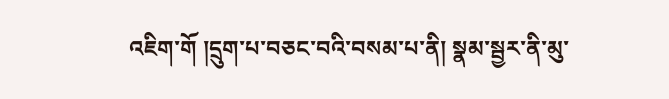འཇིག་གོ །དྲུག་པ་བཅང་བའི་བསམ་པ་ནི། སྣམ་སྦྱར་ནི་མུ་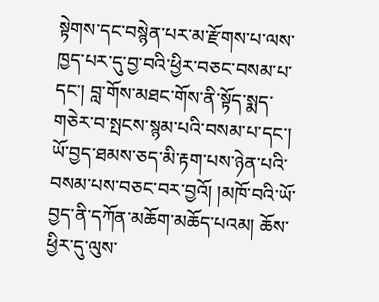སྟེགས་དང་བསྙེན་པར་མ་རྫོགས་པ་ལས་ཁྱད་པར་དུ་བྱ་བའི་ཕྱིར་བཅང་བསམ་པ་དང་། བླ་གོས་མཐང་གོས་ནི་སྟོད་སྨད་གཅེར་བ་སྤངས་སྙམ་པའི་བསམ་པ་དང་། ཡོ་བྱད་ཐམས་ཅད་མི་རྟག་པས་ཉེན་པའི་བསམ་པས་བཅང་བར་བྱའོ། །མཁོ་བའི་ཡོ་བྱད་ནི་དཀོན་མཆོག་མཆོད་པའམ། ཆོས་ཕྱིར་དུ་ལུས་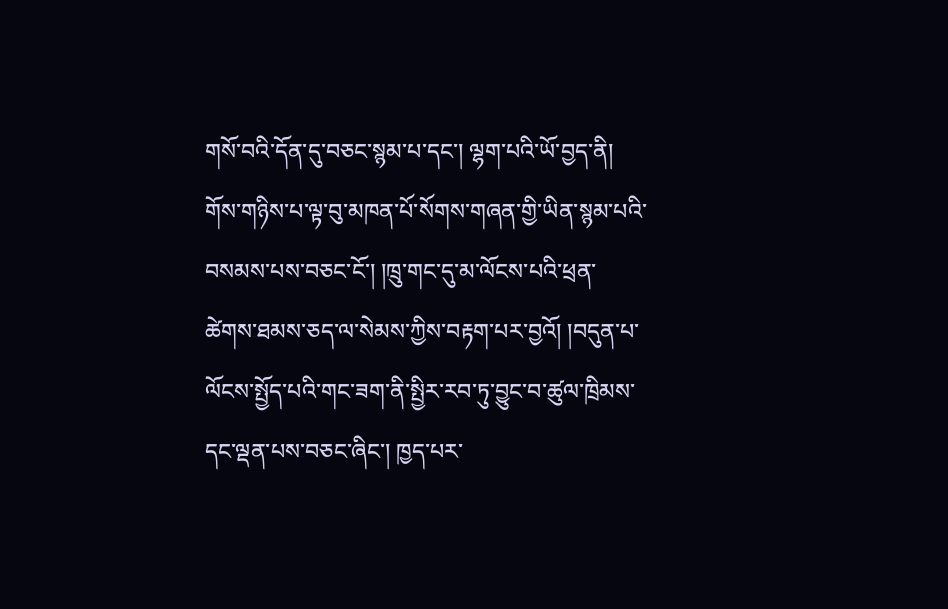གསོ་བའི་དོན་དུ་བཅང་སྙམ་པ་དང་། ལྷག་པའི་ཡོ་བྱད་ནི། གོས་གཉིས་པ་ལྟ་བུ་མཁན་པོ་སོགས་གཞན་གྱི་ཡིན་སྙམ་པའི་བསམས་པས་བཅང་ངོ་། །ཁྲུ་གང་དུ་མ་ལོངས་པའི་ཕྲན་ཚེགས་ཐམས་ཅད་ལ་སེམས་ཀྱིས་བརྟག་པར་བྱའོ། །བདུན་པ་ལོངས་སྤྱོད་པའི་གང་ཟག་ནི་སྤྱིར་རབ་ཏུ་བྱུང་བ་ཚུལ་ཁྲིམས་དང་ལྡན་པས་བཅང་ཞིང་། ཁྱད་པར་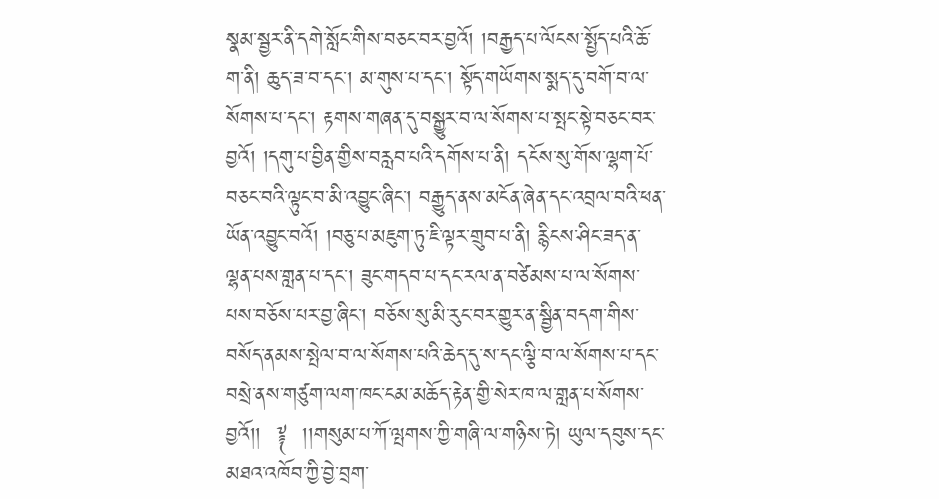སྣམ་སྦྱར་ནི་དགེ་སློང་གིས་བཅང་བར་བྱའོ། །བརྒྱད་པ་ལོངས་སྤྱོད་པའི་ཆོ་ག་ནི། ཆུད་ཟ་བ་དང་། མ་གུས་པ་དང་། སྟོད་གཡོགས་སྨད་དུ་བགོ་བ་ལ་སོགས་པ་དང་། རྟགས་གཞན་དུ་བསྒྱུར་བ་ལ་སོགས་པ་སྤང་སྟེ་བཅང་བར་བྱའོ། །དགུ་པ་བྱིན་གྱིས་བརླབ་པའི་དགོས་པ་ནི། དངོས་སུ་གོས་ལྷག་པོ་བཅང་བའི་ལྟུང་བ་མི་འབྱུང་ཞིང་། བརྒྱུད་ནས་མངོན་ཞེན་དང་འབྲལ་བའི་ཕན་ཡོན་འབྱུང་བའོ། །བཅུ་པ་མཇུག་ཏུ་ཇི་ལྟར་གྲུབ་པ་ནི། རྙིངས་ཤིང་ཟད་ན་ལྷན་པས་གླན་པ་དང་། ཟུང་གདབ་པ་དང་རལ་ན་བཙེམས་པ་ལ་སོགས་པས་བཅོས་པར་བྱ་ཞིང་། བཅོས་སུ་མི་རུང་བར་གྱུར་ན་སྦྱིན་བདག་གིས་བསོད་ནམས་སྤེལ་བ་ལ་སོགས་པའི་ཆེད་དུ་ས་དང་ལྕི་བ་ལ་སོགས་པ་དང་བསྲེ་ནས་གཙུག་ལག་ཁང་ངམ་མཆོད་རྟེན་གྱི་སེར་ཁ་ལ་གླན་པ་སོགས་བྱའོ།།  ༈  །།གསུམ་པ་ཀོ་ལྤགས་ཀྱི་གཞི་ལ་གཉིས་ཏེ། ཡུལ་དབུས་དང་མཐའ་འཁོབ་ཀྱི་བྱེ་བྲག་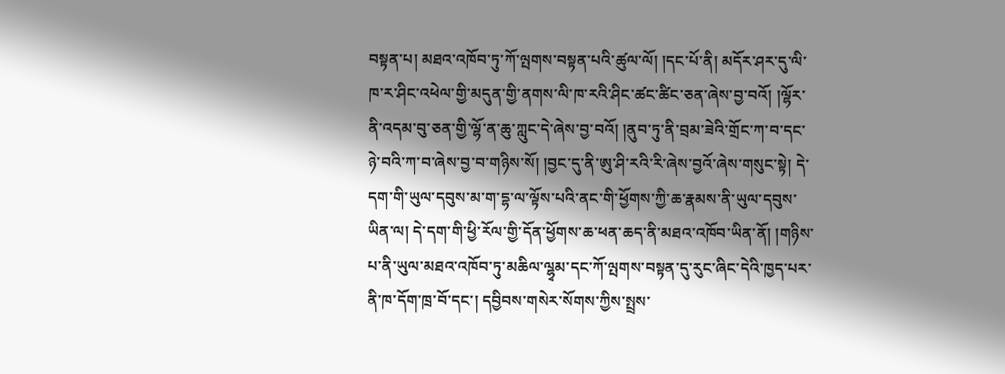བསྟན་པ། མཐའ་འཁོབ་ཏུ་ཀོ་ལྤགས་བསྟན་པའི་ཚུལ་ལོ། །དང་པོ་ནི། མདོར་ཤར་དུ་ལི་ཁ་ར་ཤིང་འཕེལ་གྱི་མདུན་གྱི་ནགས་ལི་ཁ་རའི་ཤིང་ཚང་ཚིང་ཅན་ཞེས་བྱ་བའོ། །ལྷོར་ནི་འདམ་བུ་ཅན་གྱི་ལྷོ་ན་ཆུ་ཀླུང་དེ་ཞེས་བྱ་བའོ། །ནུབ་ཏུ་ནི་བྲམ་ཟེའི་གྲོང་ཀ་བ་དང་ཉེ་བའི་ཀ་བ་ཞེས་བྱ་བ་གཉིས་སོ། །བྱང་དུ་ནི་ཨུ་ཤི་རའི་རི་ཞེས་བྱའོ་ཞེས་གསུང་སྟེ། དེ་དག་གི་ཡུལ་དབུས་མ་ག་དྷ་ལ་ལྟོས་པའི་ནང་གི་ཕྱོགས་ཀྱི་ཆ་རྣམས་ནི་ཡུལ་དབུས་ཡིན་ལ། དེ་དག་གི་ཕྱི་རོལ་གྱི་དོན་ཕྱོགས་ཆ་ཕན་ཆད་ནི་མཐའ་འཁོབ་ཡིན་ནོ། །གཉིས་པ་ནི་ཡུལ་མཐའ་འཁོབ་ཏུ་མཆིལ་ལྷྭམ་དང་ཀོ་ལྤགས་བསྟན་དུ་རུང་ཞིང་དེའི་ཁྱད་པར་ནི་ཁ་དོག་ཁྲ་བོ་དང་། དབྱིབས་གསེར་སོགས་ཀྱིས་སྤྲས་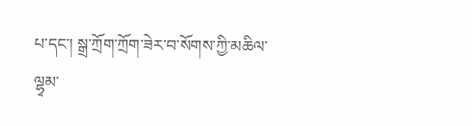པ་དང་། སྒྲ་ཀྲོག་ཀྲོག་ཟེར་བ་སོགས་ཀྱི་མཆིལ་ལྷྭམ་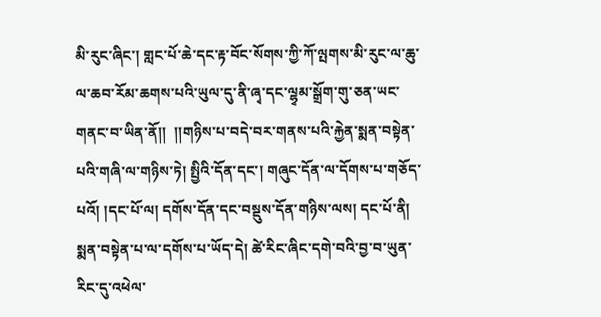མི་རུང་ཞིང་། གླང་པོ་ཆེ་དང་རྟ་བོང་སོགས་ཀྱི་ཀོ་ལྤགས་མི་རུང་ལ་ཆུ་ལ་ཆབ་རོམ་ཆགས་པའི་ཡུལ་དུ་ནི་ཞྭ་དང་ལྷྭམ་སྒྲོག་གུ་ཅན་ཡང་གནང་བ་ཡིན་ནོ།།  །།གཉིས་པ་བདེ་བར་གནས་པའི་རྐྱེན་སྨན་བསྟེན་པའི་གཞི་ལ་གཉིས་ཏེ། སྤྱིའི་དོན་དང་། གཞུང་དོན་ལ་དོགས་པ་གཅོད་པའོ། །དང་པོ་ལ། དགོས་དོན་དང་བསྡུས་དོན་གཉིས་ལས། དང་པོ་ནི། སྨན་བསྟེན་པ་ལ་དགོས་པ་ཡོད་དེ། ཚེ་རིང་ཞིང་དགེ་བའི་བྱ་བ་ཡུན་རིང་དུ་འཕེལ་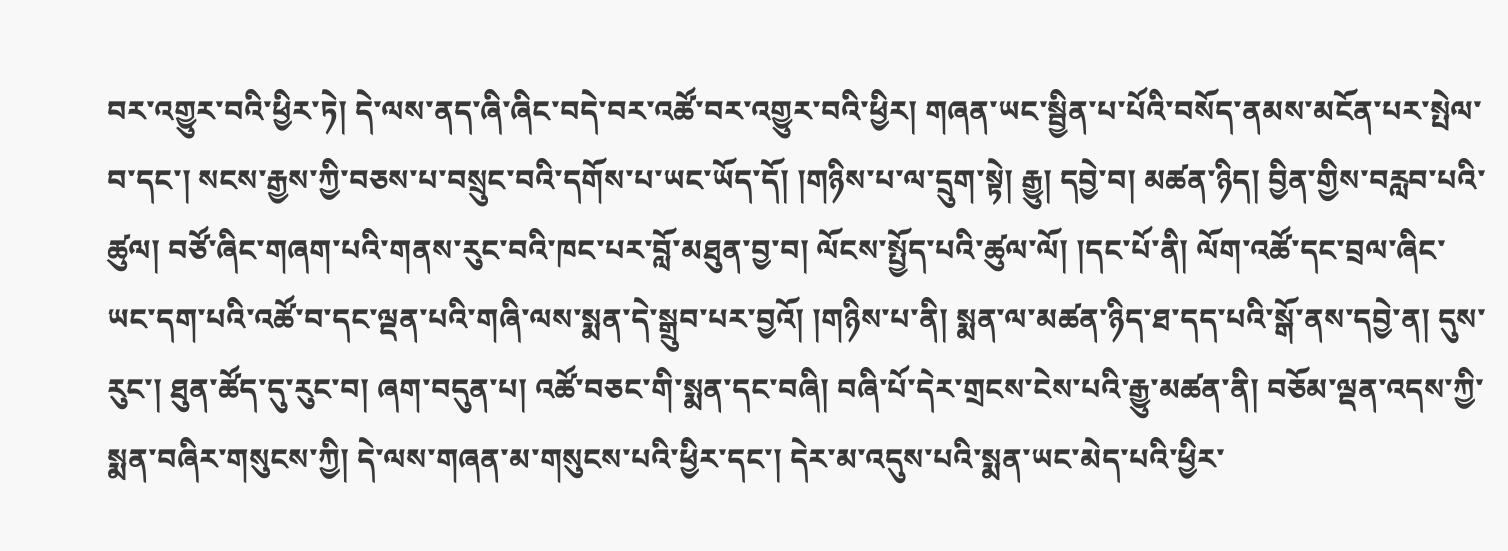བར་འགྱུར་བའི་ཕྱིར་ཏེ། དེ་ལས་ནད་ཞི་ཞིང་བདེ་བར་འཚོ་བར་འགྱུར་བའི་ཕྱིར། གཞན་ཡང་སྦྱིན་པ་པོའི་བསོད་ནམས་མངོན་པར་སྤེལ་བ་དང་། སངས་རྒྱས་ཀྱི་བཅས་པ་བསྲུང་བའི་དགོས་པ་ཡང་ཡོད་དོ། །གཉིས་པ་ལ་དྲུག་སྟེ། རྒྱུ། དབྱེ་བ། མཚན་ཉིད། བྱིན་གྱིས་བརླབ་པའི་ཚུལ། བཙོ་ཞིང་གཞག་པའི་གནས་རུང་བའི་ཁང་པར་བློ་མཐུན་བྱ་བ། ལོངས་སྤྱོད་པའི་ཚུལ་ལོ། །དང་པོ་ནི། ལོག་འཚོ་དང་བྲལ་ཞིང་ཡང་དག་པའི་འཚོ་བ་དང་ལྡན་པའི་གཞི་ལས་སྨན་དེ་སྒྲུབ་པར་བྱའོ། །གཉིས་པ་ནི། སྨན་ལ་མཚན་ཉིད་ཐ་དད་པའི་སྒོ་ནས་དབྱེ་ན། དུས་རུང་། ཐུན་ཚོད་དུ་རུང་བ། ཞག་བདུན་པ། འཚོ་བཅང་གི་སྨན་དང་བཞི། བཞི་པོ་དེར་གྲངས་ངེས་པའི་རྒྱུ་མཚན་ནི། བཅོམ་ལྡན་འདས་ཀྱི་སྨན་བཞིར་གསུངས་ཀྱི། དེ་ལས་གཞན་མ་གསུངས་པའི་ཕྱིར་དང་། དེར་མ་འདུས་པའི་སྨན་ཡང་མེད་པའི་ཕྱིར་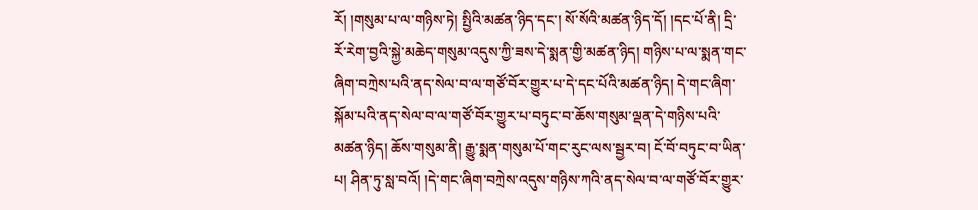རོ། །གསུམ་པ་ལ་གཉིས་ཏེ། སྤྱིའི་མཚན་ཉིད་དང་། སོ་སོའི་མཚན་ཉིད་དོ། །དང་པོ་ནི། དྲི་རོ་རེག་བྱའི་སྐྱེ་མཆེད་གསུམ་འདུས་ཀྱི་ཟས་དེ་སྨན་གྱི་མཚན་ཉིད། གཉིས་པ་ལ་སྨན་གང་ཞིག་བཀྲེས་པའི་ནད་སེལ་བ་ལ་གཙོ་བོར་གྱུར་པ་དེ་དང་པོའི་མཚན་ཉིད། དེ་གང་ཞིག་སྐོམ་པའི་ནད་སེལ་བ་ལ་གཙོ་བོར་གྱུར་པ་བཏུང་བ་ཆོས་གསུམ་ལྡན་དེ་གཉིས་པའི་མཚན་ཉིད། ཆོས་གསུམ་ནི། རྒྱུ་སྨན་གསུམ་པོ་གང་རུང་ལས་སྦྱར་བ། ངོ་བོ་བཏུང་བ་ཡིན་པ། ཤིན་ཏུ་སླ་བའོ། །དེ་གང་ཞིག་བཀྲེས་འདུས་གཉིས་ཀའི་ནད་སེལ་བ་ལ་གཙོ་བོར་གྱུར་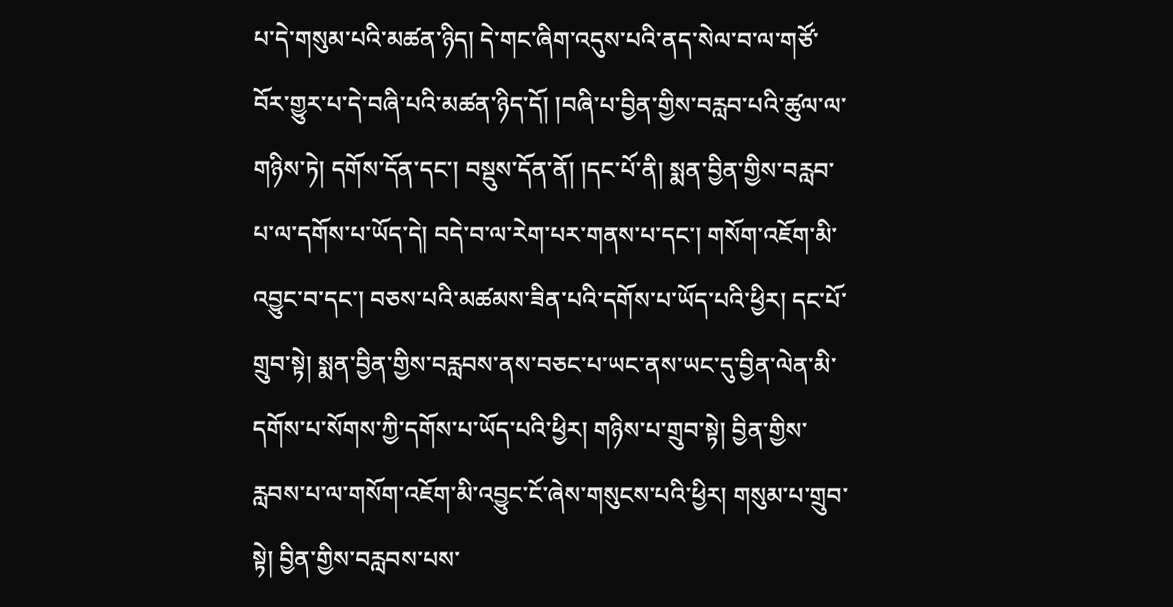པ་དེ་གསུམ་པའི་མཚན་ཉིད། དེ་གང་ཞིག་འདུས་པའི་ནད་སེལ་བ་ལ་གཙོ་བོར་གྱུར་པ་དེ་བཞི་པའི་མཚན་ཉིད་དོ། །བཞི་པ་བྱིན་གྱིས་བརླབ་པའི་ཚུལ་ལ་གཉིས་ཏེ། དགོས་དོན་དང་། བསྡུས་དོན་ནོ། །དང་པོ་ནི། སྨན་བྱིན་གྱིས་བརླབ་པ་ལ་དགོས་པ་ཡོད་དེ། བདེ་བ་ལ་རེག་པར་གནས་པ་དང་། གསོག་འཇོག་མི་འབྱུང་བ་དང་། བཅས་པའི་མཚམས་ཟིན་པའི་དགོས་པ་ཡོད་པའི་ཕྱིར། དང་པོ་གྲུབ་སྟེ། སྨན་བྱིན་གྱིས་བརླབས་ནས་བཅང་པ་ཡང་ནས་ཡང་དུ་བྱིན་ལེན་མི་དགོས་པ་སོགས་ཀྱི་དགོས་པ་ཡོད་པའི་ཕྱིར། གཉིས་པ་གྲུབ་སྟེ། བྱིན་གྱིས་རླབས་པ་ལ་གསོག་འཇོག་མི་འབྱུང་ངོ་ཞེས་གསུངས་པའི་ཕྱིར། གསུམ་པ་གྲུབ་སྟེ། བྱིན་གྱིས་བརླབས་པས་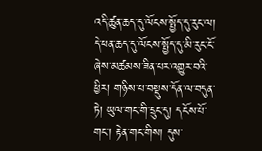འདི་ཚུན་ཆད་དུ་ལོངས་སྤྱོད་དུ་རུང་ལ། དེ་ཕན་ཆད་དུ་ལོངས་སྤྱོད་དུ་མི་རུང་ངོ་ཞེས་མཚམས་ཟིན་པར་འགྱུར་བའི་ཕྱིར། གཉིས་པ་བསྡུས་དོན་ལ་བདུན་ཏེ། ཡུལ་གང་གི་དྲུང་དུ། དངོས་པོ་གང་། རྟེན་གང་གིས། དུས་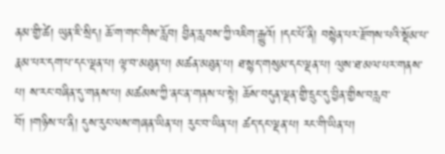ནམ་གྱི་ཚེ། ཡུན་ཇི་སྲིད། ཆོ་ག་གང་གིས་རློབ། བྱིན་རླབས་ཀྱི་འཇིག་རྒྱུའོ། །དང་པོ་ནི། བསྙེན་པར་རྫོགས་པའི་སྡོམ་པ་རྣམ་པར་དག་པ་དང་ལྡན་པ། ལྟ་བ་མཐུན་པ། མཚན་མཐུན་པ། ཐ་སྙད་གསུམ་དང་ལྡན་པ། ལུས་ཐ་མལ་པར་གནས་པ། ས་རང་བཞིན་དུ་གནས་པ། མཚམས་ཀྱི་ནང་ན་གནས་པ་སྟེ། ཆོས་བདུན་ལྡན་གྱི་དྲུང་དུ་བྱིན་གྱིས་བརླབ་བོ། །གཉིས་པ་ནི། དུས་རུང་ལས་གཞན་ཡིན་པ། རུང་བ་ཡིན་པ། ཚད་དང་ལྡན་པ། རང་གི་ཡིན་པ།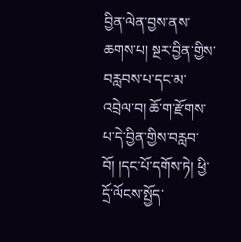བྱིན་ལེན་བྱས་ནས་ཆགས་པ། སྔར་བྱིན་གྱིས་བརླབས་པ་དང་མ་འབྲེལ་བ། ཆོ་ག་རྫོགས་པ་དེ་བྱིན་གྱིས་བརླབ་བོ། །དང་པོ་དགོས་ཏེ། ཕྱི་དྲོ་ལོངས་སྤྱོད་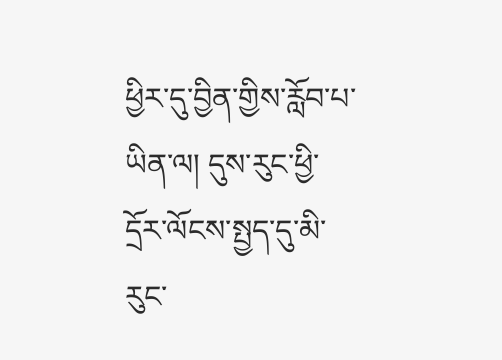ཕྱིར་དུ་བྱིན་གྱིས་རློབ་པ་ཡིན་ལ། དུས་རུང་ཕྱི་དྲོར་ལོངས་སྤྱད་དུ་མི་རུང་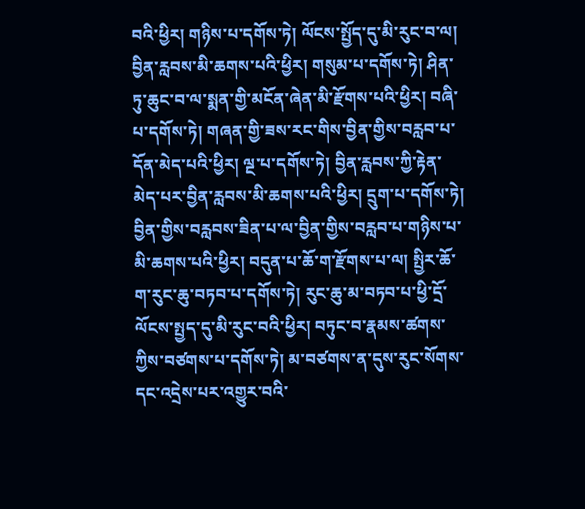བའི་ཕྱིར། གཉིས་པ་དགོས་ཏེ། ལོངས་སྤྱོད་དུ་མི་རུང་བ་ལ། བྱིན་རླབས་མི་ཆགས་པའི་ཕྱིར། གསུམ་པ་དགོས་ཏེ། ཤིན་ཏུ་ཆུང་བ་ལ་སྨན་གྱི་མངོན་ཞེན་མི་རྫོགས་པའི་ཕྱིར། བཞི་པ་དགོས་ཏེ། གཞན་གྱི་ཟས་རང་གིས་བྱིན་གྱིས་བརླབ་པ་དོན་མེད་པའི་ཕྱིར། ལྔ་པ་དགོས་ཏེ། བྱིན་རླབས་ཀྱི་རྟེན་མེད་པར་བྱིན་རླབས་མི་ཆགས་པའི་ཕྱིར། དྲུག་པ་དགོས་ཏེ། བྱིན་གྱིས་བརླབས་ཟིན་པ་ལ་བྱིན་གྱིས་བརླབ་པ་གཉིས་པ་མི་ཆགས་པའི་ཕྱིར། བདུན་པ་ཆོ་ག་རྫོགས་པ་ལ། སྤྱིར་ཆོ་ག་རུང་ཆུ་བཏབ་པ་དགོས་ཏེ། རུང་ཆུ་མ་བཏབ་པ་ཕྱི་དྲོ་ལོངས་སྤྱད་དུ་མི་རུང་བའི་ཕྱིར། བཏུང་བ་རྣམས་ཚགས་ཀྱིས་བཙགས་པ་དགོས་ཏེ། མ་བཙགས་ན་དུས་རུང་སོགས་དང་འདྲེས་པར་འགྱུར་བའི་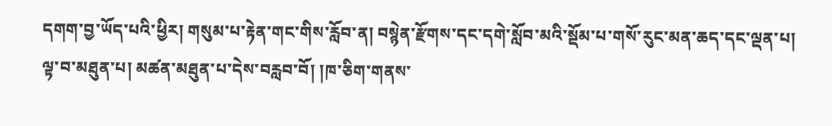དགག་བྱ་ཡོད་པའི་ཕྱིར། གསུམ་པ་རྟེན་གང་གིས་རློབ་ན། བསྙེན་རྫོགས་དང་དགེ་སློབ་མའི་སྡོམ་པ་གསོ་རུང་མན་ཆད་དང་ལྡན་པ། ལྟ་བ་མཐུན་པ། མཚན་མཐུན་པ་དེས་བརླབ་བོ། །ཁ་ཅིག་གནས་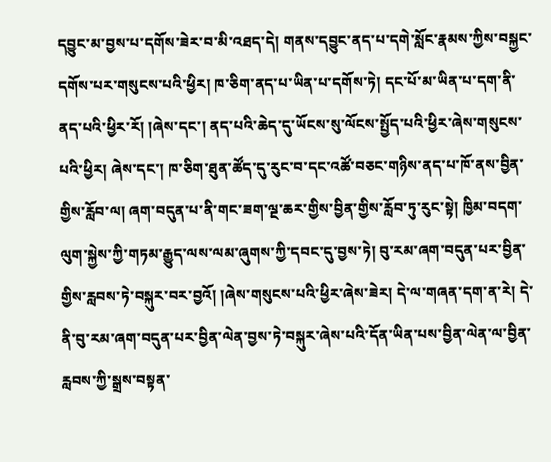དབྱུང་མ་བྱས་པ་དགོས་ཟེར་བ་མི་འཐད་དེ། གནས་དབྱུང་ནད་པ་དགེ་སློང་རྣམས་ཀྱིས་བསྐྱང་དགོས་པར་གསུངས་པའི་ཕྱིར། ཁ་ཅིག་ནད་པ་ཡིན་པ་དགོས་ཏེ། དང་པོ་མ་ཡིན་པ་དག་ནི་ནད་པའི་ཕྱིར་རོ། །ཞེས་དང་། ནད་པའི་ཆེད་དུ་ཡོངས་སུ་ལོངས་སྤྱོད་པའི་ཕྱིར་ཞེས་གསུངས་པའི་ཕྱིར། ཞེས་དང་། ཁ་ཅིག་ཐུན་ཚོད་དུ་རུང་བ་དང་འཚོ་བཅང་གཉིས་ནད་པ་ཁོ་ནས་བྱིན་གྱིས་རློབ་ལ། ཞག་བདུན་པ་ནི་གང་ཟག་ལྔ་ཆར་གྱིས་བྱིན་གྱིས་རློབ་ཏུ་རུང་སྟེ། ཁྱིམ་བདག་ལུག་སྐྱེས་ཀྱི་གཏམ་རྒྱུད་ལས་ལམ་ཞུགས་ཀྱི་དབང་དུ་བྱས་ཏེ། བུ་རམ་ཞག་བདུན་པར་བྱིན་གྱིས་རླབས་ཏེ་བསྐུར་བར་བྱའོ། །ཞེས་གསུངས་པའི་ཕྱིར་ཞེས་ཟེར། དེ་ལ་གཞན་དག་ན་རེ། དེ་ནི་བུ་རམ་ཞག་བདུན་པར་བྱིན་ལེན་བྱས་ཏེ་བསྐུར་ཞེས་པའི་དོན་ཡིན་པས་བྱིན་ལེན་ལ་བྱིན་རླབས་ཀྱི་སྒྲས་བསྟན་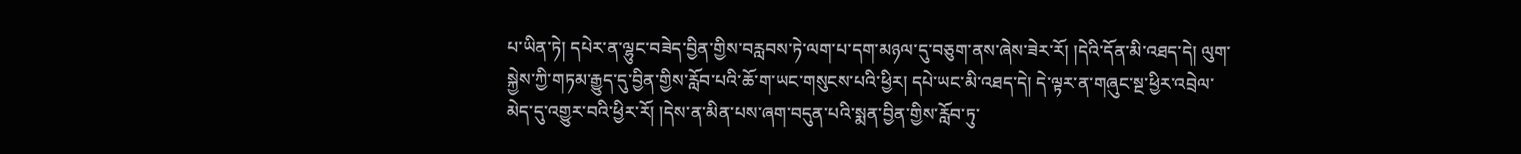པ་ཡིན་ཏེ། དཔེར་ན་ལྷུང་བཟེད་བྱིན་གྱིས་བརླབས་ཏེ་ལག་པ་དག་མཉལ་དུ་བཅུག་ནས་ཞེས་ཟེར་རོ། །དེའི་དོན་མི་འཐད་དེ། ལུག་སྐྱེས་ཀྱི་གཏམ་རྒྱུད་དུ་བྱིན་གྱིས་རློབ་པའི་ཆོ་ག་ཡང་གསུངས་པའི་ཕྱིར། དཔེ་ཡང་མི་འཐད་དེ། དེ་ལྟར་ན་གཞུང་སྔ་ཕྱིར་འབྲེལ་མེད་དུ་འགྱུར་བའི་ཕྱིར་རོ། །དེས་ན་མིན་པས་ཞག་བདུན་པའི་སྨན་བྱིན་གྱིས་རློབ་ཏུ་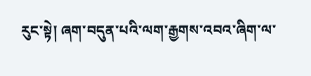རུང་སྟེ། ཞག་བདུན་པའི་ལག་རྒྱགས་འབའ་ཞིག་ལ་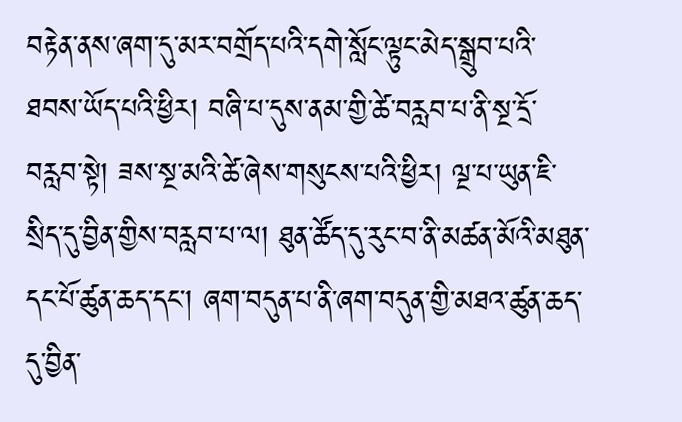བརྟེན་ནས་ཞག་དུ་མར་བགྲོད་པའི་དགེ་སློང་ལྟུང་མེད་སྒྲུབ་པའི་ཐབས་ཡོད་པའི་ཕྱིར། བཞི་པ་དུས་ནམ་གྱི་ཚེ་བརླབ་པ་ནི་སྔ་དྲོ་བརླབ་སྟེ། ཟས་སྔ་མའི་ཚེ་ཞེས་གསུངས་པའི་ཕྱིར། ལྔ་པ་ཡུན་ཇི་སྲིད་དུ་བྱིན་གྱིས་བརླབ་པ་ལ། ཐུན་ཚོད་དུ་རུང་བ་ནི་མཚན་མོའི་མཐུན་དང་པོ་ཚུན་ཆད་དང་། ཞག་བདུན་པ་ནི་ཞག་བདུན་གྱི་མཐའ་ཚུན་ཆད་དུ་བྱིན་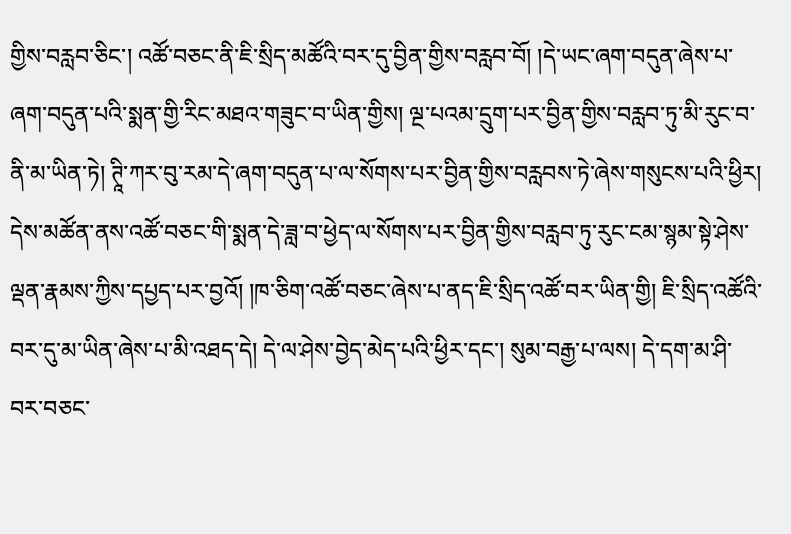གྱིས་བརླབ་ཅིང་། འཚོ་བཅང་ནི་ཇི་སྲིད་མཚོའི་བར་དུ་བྱིན་གྱིས་བརླབ་བོ། །དེ་ཡང་ཞག་བདུན་ཞེས་པ་ཞག་བདུན་པའི་སྨན་གྱི་རིང་མཐའ་གཟུང་བ་ཡིན་གྱིས། ལྔ་པའམ་དྲུག་པར་བྱིན་གྱིས་བརླབ་ཏུ་མི་རུང་བ་ནི་མ་ཡིན་ཏེ། ཊཱི་ཀར་བུ་རམ་དེ་ཞག་བདུན་པ་ལ་སོགས་པར་བྱིན་གྱིས་བརླབས་ཏེ་ཞེས་གསུངས་པའི་ཕྱིར། དེས་མཚོན་ནས་འཚོ་བཅང་གི་སྨན་དེ་ཟླ་བ་ཕྱེད་ལ་སོགས་པར་བྱིན་གྱིས་བརླབ་ཏུ་རུང་ངམ་སྙམ་སྟེ་ཤེས་ལྡན་རྣམས་ཀྱིས་དཔྱད་པར་བྱའོ། །ཁ་ཅིག་འཚོ་བཅང་ཞེས་པ་ནད་ཇི་སྲིད་འཚོ་བར་ཡིན་གྱི། ཇི་སྲིད་འཚོའི་བར་དུ་མ་ཡིན་ཞེས་པ་མི་འཐད་དེ། དེ་ལ་ཤེས་བྱེད་མེད་པའི་ཕྱིར་དང་། སུམ་བརྒྱ་པ་ལས། དེ་དག་མ་ཤི་བར་བཅང་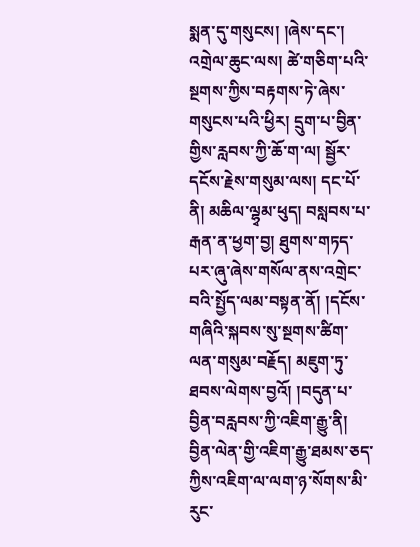སྨན་དུ་གསུངས། །ཞེས་དང་། འགྲེལ་ཆུང་ལས། ཚེ་གཅིག་པའི་སྔགས་ཀྱིས་བརྟགས་ཏེ་ཞེས་གསུངས་པའི་ཕྱིར། དྲུག་པ་བྱིན་གྱིས་རླབས་ཀྱི་ཆོ་ག་ལ། སྦྱོར་དངོས་རྗེས་གསུམ་ལས། དང་པོ་ནི། མཆིལ་ལྷྭམ་ཕུད། བསླབས་པ་རྒན་ན་ཕྱག་བྱ། ཐུགས་གཏད་པར་ཞུ་ཞེས་གསོལ་ནས་འགྲེང་བའི་སྤྱོད་ལམ་བསྟན་ནོ། །དངོས་གཞིའི་སྐབས་སུ་སྔགས་ཚིག་ལན་གསུམ་བརྗོད། མཇུག་ཏུ་ཐབས་ལེགས་བྱའོ། །བདུན་པ་བྱིན་བརླབས་ཀྱི་འཇིག་རྒྱུ་ནི། བྱིན་ལེན་གྱི་འཇིག་རྒྱུ་ཐམས་ཅད་ཀྱིས་འཇིག་ལ་ལག་ཉ་སོགས་མི་རུང་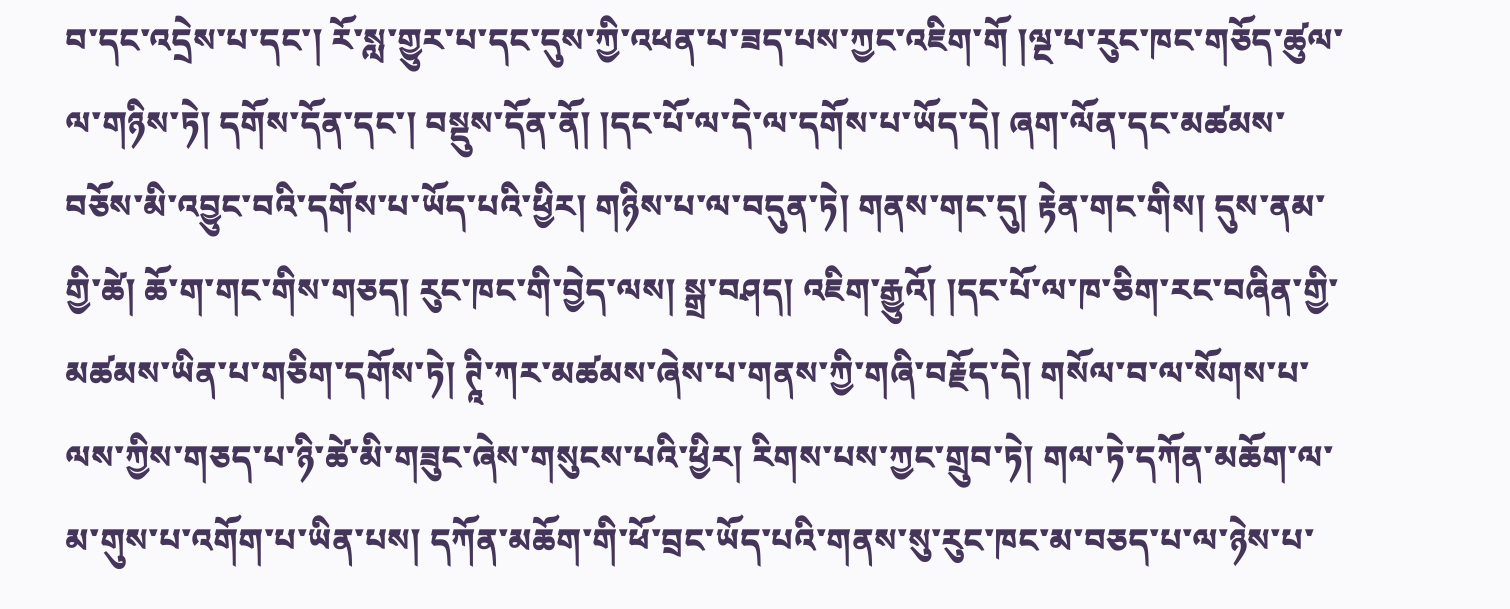བ་དང་འདྲེས་པ་དང་། རོ་སླ་གྱུར་པ་དང་དུས་ཀྱི་འཕན་པ་ཟད་པས་ཀྱང་འཇིག་གོ །ལྔ་པ་རུང་ཁང་གཅོད་ཚུལ་ལ་གཉིས་ཏེ། དགོས་དོན་དང་། བསྡུས་དོན་ནོ། །དང་པོ་ལ་དེ་ལ་དགོས་པ་ཡོད་དེ། ཞག་ལོན་དང་མཚམས་བཅོས་མི་འབྱུང་བའི་དགོས་པ་ཡོད་པའི་ཕྱིར། གཉིས་པ་ལ་བདུན་ཏེ། གནས་གང་དུ། རྟེན་གང་གིས། དུས་ནམ་གྱི་ཚེ། ཆོ་ག་གང་གིས་གཅད། རུང་ཁང་གི་བྱེད་ལས། སྒྲ་བཤད། འཇིག་རྒྱུའོ། །དང་པོ་ལ་ཁ་ཅིག་རང་བཞིན་གྱི་མཚམས་ཡིན་པ་གཅིག་དགོས་ཏེ། ཊཱི་ཀར་མཚམས་ཞེས་པ་གནས་ཀྱི་གཞི་བརྗོད་དེ། གསོལ་བ་ལ་སོགས་པ་ལས་ཀྱིས་གཅད་པ་ཉི་ཚེ་མི་གཟུང་ཞེས་གསུངས་པའི་ཕྱིར། རིགས་པས་ཀྱང་གྲུབ་ཏེ། གལ་ཏེ་དཀོན་མཆོག་ལ་མ་གུས་པ་འགོག་པ་ཡིན་པས། དཀོན་མཆོག་གི་ཕོ་བྲང་ཡོད་པའི་གནས་སུ་རུང་ཁང་མ་བཅད་པ་ལ་ཉེས་པ་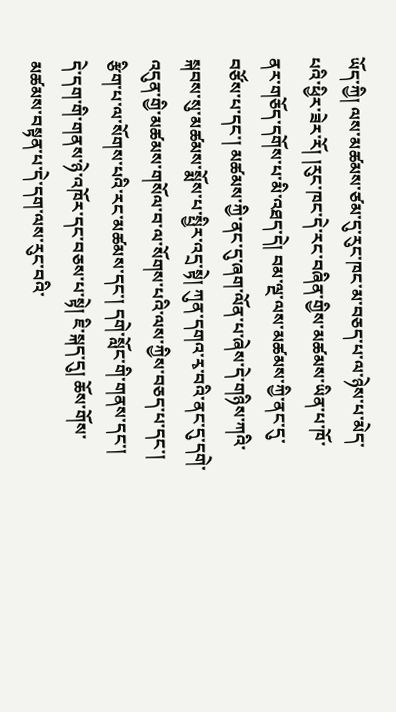ཡོད་ཀྱི། ལས་མཚམས་ཙམ་དུ་རུང་ཁང་མ་བཅད་པ་ལ་ཉེས་པ་མེད་པའི་ཕྱིར་ཟེར་རོ། །རུང་ཁང་དེ་རང་བཞིན་གྱིས་མཚམས་ཡིན་པ་ཁོ་ནར་གཅོད་དགོས་པ་མི་འཐད་དེ། བམ་ལྔ་ལས་མཚམས་ཀྱི་ནང་དུ་བཙོས་པ་དང་། མཚམས་ཀྱི་ནང་དུ་ཞག་ལོན་པ་ཞེས་དེ་གཉིས་ཀའི་སྐབས་སུ་མཚམས་སྨོས་པ་སྤྱིར་འདྲ་སྟེ། ཀུན་དགའ་རྭ་བའི་ནང་དུ་དགེ་འདུན་གྱི་མཚམས་གསོལ་བ་ལ་སོགས་པའི་ལས་ཀྱིས་བཅད་པ་དང་། རྩིག་པ་ལ་སོགས་པའི་རང་མཚམས་དང་། དགེ་སློང་གི་གནས་དང་། དེ་དག་གི་གནས་ཉེ་འཁོར་དང་བཅས་པ་སྟེ། ཇི་སྐད་དུ། ཆོས་གོས་མཚམས་བསྟན་པ་དེ་དག་ལས་རུང་བའི་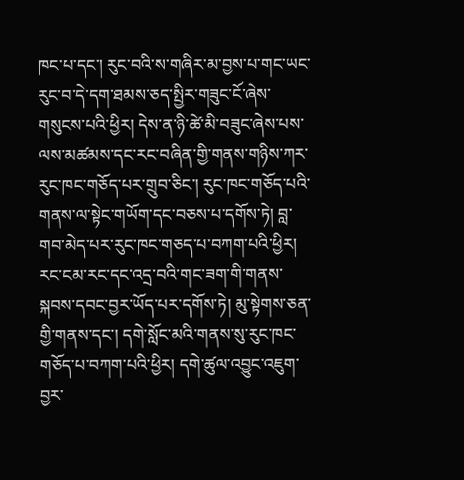ཁང་པ་དང་། རུང་བའི་ས་གཞིར་མ་བྱས་པ་གང་ཡང་རུང་བ་དེ་དག་ཐམས་ཅད་སྤྱིར་གཟུང་ངོ་ཞེས་གསུངས་པའི་ཕྱིར། དེས་ན་ཉི་ཚེ་མི་བཟུང་ཞེས་པས་ལས་མཚམས་དང་རང་བཞིན་གྱི་གནས་གཉིས་ཀར་རུང་ཁང་གཅོད་པར་གྲུབ་ཅིང་། རུང་ཁང་གཅོད་པའི་གནས་ལ་སྟེང་གཡོག་དང་བཅས་པ་དགོས་ཏེ། བླ་གབ་མེད་པར་རུང་ཁང་གཅད་པ་བཀག་པའི་ཕྱིར། རང་ངམ་རང་དང་འདྲ་བའི་གང་ཟག་གི་གནས་སྐབས་དབང་བྱར་ཡོད་པར་དགོས་ཏེ། མུ་སྟེགས་ཅན་གྱི་གནས་དང་། དགེ་སློང་མའི་གནས་སུ་རུང་ཁང་གཅོད་པ་བཀག་པའི་ཕྱིར། དགེ་ཚུལ་འབྱུང་འཇུག་བྱར་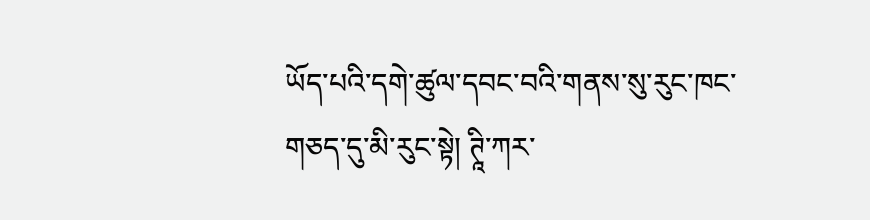ཡོད་པའི་དགེ་ཚུལ་དབང་བའི་གནས་སུ་རུང་ཁང་གཅད་དུ་མི་རུང་སྟེ། ཊཱི་ཀར་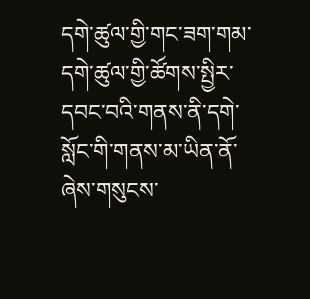དགེ་ཚུལ་གྱི་གང་ཟག་གམ་དགེ་ཚུལ་གྱི་ཚོགས་སྤྱིར་དབང་བའི་གནས་ནི་དགེ་སློང་གི་གནས་མ་ཡིན་ནོ་ཞེས་གསུངས་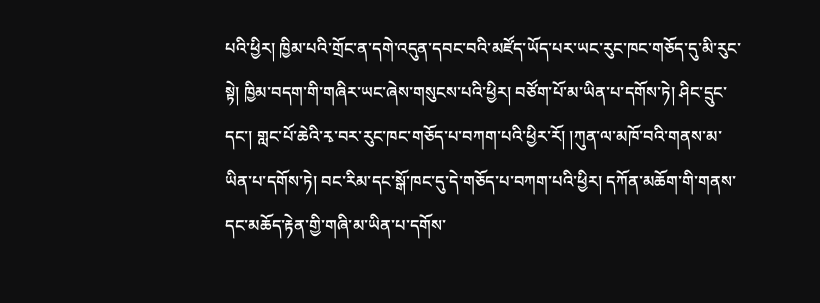པའི་ཕྱིར། ཁྱིམ་པའི་གྲོང་ན་དགེ་འདུན་དབང་བའི་མཛོད་ཡོད་པར་ཡང་རུང་ཁང་གཅོད་དུ་མི་རུང་སྟེ། ཁྱིམ་བདག་གི་གཞིར་ཡང་ཞེས་གསུངས་པའི་ཕྱིར། བཙོག་པོ་མ་ཡིན་པ་དགོས་ཏེ། ཤིང་དྲུང་དང་། གླང་པོ་ཆེའི་རྭ་བར་རུང་ཁང་གཅོད་པ་བཀག་པའི་ཕྱིར་རོ། །ཀུན་ལ་མཁོ་བའི་གནས་མ་ཡིན་པ་དགོས་ཏེ། བང་རིམ་དང་སྒོ་ཁང་དུ་དེ་གཅོད་པ་བཀག་པའི་ཕྱིར། དཀོན་མཆོག་གི་གནས་དང་མཆོད་རྟེན་གྱི་གཞི་མ་ཡིན་པ་དགོས་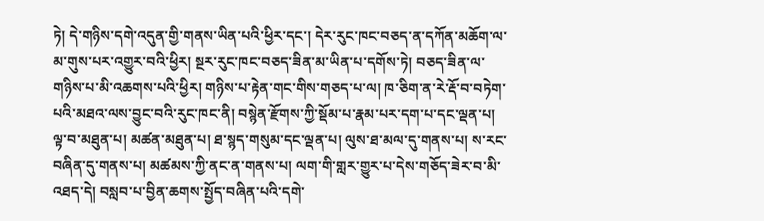ཏེ། དེ་གཉིས་དགེ་འདུན་གྱི་གནས་ཡིན་པའི་ཕྱིར་དང་། དེར་རུང་ཁང་བཅད་ན་དཀོན་མཆོག་ལ་མ་གུས་པར་འགྱུར་བའི་ཕྱིར། སྔར་རུང་ཁང་བཅད་ཟིན་མ་ཡིན་པ་དགོས་ཏེ། བཅད་ཟིན་ལ་གཉིས་པ་མི་འཆགས་པའི་ཕྱིར། གཉིས་པ་རྟེན་གང་གིས་གཅད་པ་ལ། ཁ་ཅིག་ན་རེ་རྡོ་བ་བཏེག་པའི་མཐའ་ལས་བྱུང་བའི་རུང་ཁང་ནི། བསྙེན་རྫོགས་ཀྱི་སྡོམ་པ་རྣམ་པར་དག་པ་དང་ལྡན་པ། ལྟ་བ་མཐུན་པ། མཚན་མཐུན་པ། ཐ་སྙད་གསུམ་དང་ལྡན་པ། ལུས་ཐ་མལ་དུ་གནས་པ། ས་རང་བཞིན་དུ་གནས་པ། མཚམས་ཀྱི་ནང་ན་གནས་པ། ལག་གི་གླར་གྱུར་པ་དེས་གཅོད་ཟེར་བ་མི་འཐད་དེ། བསླབ་པ་བྱིན་ཆགས་སྤྱོད་བཞིན་པའི་དགེ་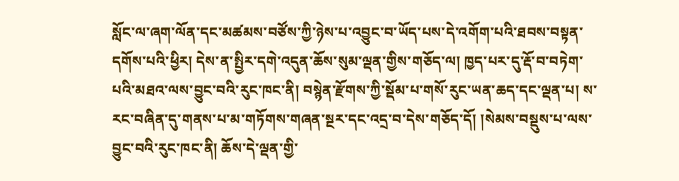སློང་ལ་ཞག་ལོན་དང་མཚམས་བཙོས་ཀྱི་ཉེས་པ་འབྱུང་བ་ཡོད་པས་དེ་འགོག་པའི་ཐབས་བསྟན་དགོས་པའི་ཕྱིར། དེས་ན་སྤྱིར་དགེ་འདུན་ཆོས་སུམ་ལྡན་གྱིས་གཅོད་ལ། ཁྱད་པར་དུ་རྡོ་བ་བཏེག་པའི་མཐའ་ལས་བྱུང་བའི་རུང་ཁང་ནི། བསྙེན་རྫོགས་ཀྱི་སྡོམ་པ་གསོ་རུང་ཡན་ཆད་དང་ལྡན་པ། ས་རང་བཞིན་དུ་གནས་པ་མ་གཏོགས་གཞན་སྔར་དང་འདྲ་བ་དེས་གཅོད་དོ། །སེམས་བསྡུས་པ་ལས་བྱུང་བའི་རུང་ཁང་ནི། ཆོས་དེ་ལྡན་གྱི་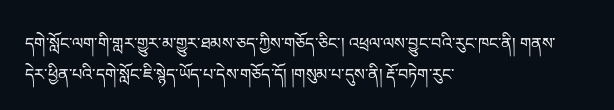དགེ་སློང་ལག་གི་གླར་གྱུར་མ་གྱུར་ཐམས་ཅད་ཀྱིས་གཅོད་ཅིང་། འཕྲལ་ལས་བྱུང་བའི་རུང་ཁང་ནི། གནས་དེར་ཕྱིན་པའི་དགེ་སློང་ཇི་སྙེད་ཡོད་པ་དེས་གཅོད་དོ། །གསུམ་པ་དུས་ནི། རྡོ་བཏེག་རུང་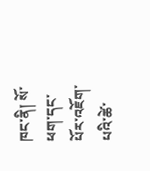ཁང་ནི། སོ་ཕག་དང་པོར་འཇོག་པའི་ཚེ་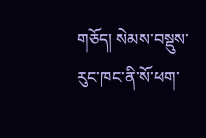གཅོད། སེམས་བསྡུས་རུང་ཁང་ནི་སོ་ཕག་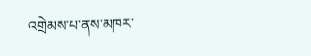འགྲེམས་པ་ནས་མཁར་